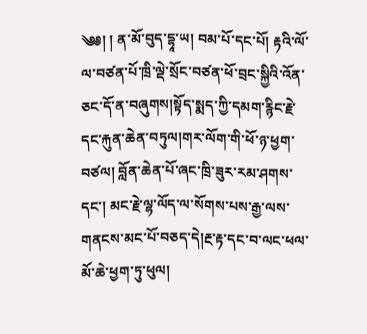༄༅། ། ན་མོ་བུད་དྷཱ་ཡ། བམ་པོ་དང་པོ། རྟའི་ལོ་ལ་བཙན་པོ་ཁྲི་ལྡེ་སྲོང་བཙན་ཕོ་བྲང་སྐྱིའི་འོན་ཅང་དོ་ན་བཞུགས།སྟོད་སྨད་ཀྱི་དམག་རྙིང་རྗེ་དང་རྐུན་ཆེན་བཏུལ།གར་ལོག་གི་ཕོ་ཉ་ཕྱག་བཙལ། བློན་ཆེན་པོ་ཞང་ཁྲི་ཟུར་རམ་ཤགས་དང་། མང་རྗེ་ལྷ་ལོད་ལ་སོགས་པས་རྒྱ་ལས་གནངས་མང་པོ་བཅད་དེ།རྔ་རྟ་དང་བ་ལང་ཕལ་མོ་ཆེ་ཕྱག་ཏུ་ཕུལ།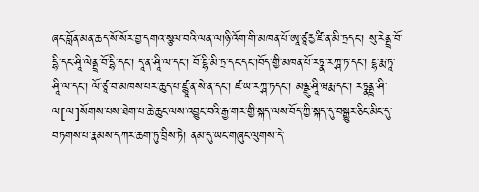ཞང་བློན་མན་ཆད་སོ་སོར་བྱ་དགའ་སྩལ་བའི་ལན་ལ།ཉི་འོག་གི་མཁན་པོ་ཨཱ་ཙཱརྱ་ཛི་ན་མི་ཏྲདང་། སུ་རེནྡྲ་བོ་དྷི་དང་ཤཱི་ལེནྡྲ་བོ་དྷི་དང་། དཱ་ན་ཤཱི་ལ་དང་། བོ་ངྷི་མི་ཏྲ་དང་དང་།བོད་གྱི་མཁན་པོ་རཏྣ་རཀྴ་ཏ་དང་། ངྷ་རྨ་ཏཱ་ཤཱི་ལ་དང་། ལོ་ཙཱ་བ་མཁས་པར་ཆུད་པ་ཛྙཱ་ན་སེ་ན་དང་། ཛ་ཡ་རཀྴ་ཏདང་། མཉྫུ་ཤཱི་ཝརྨ་དང་། རཏྣནྡྲ་ཤི་ལ[ལ]སོགས་པས་ཐེག་པ་ཆེ་ཆུང་ལས་འབྱུང་བའི་རྒྱ་གར་གྱི་སྐད་ལས་བོད་ཀྱི་སྐད་དུ་བསྒྱུར་ཅིང་མིང་དུ་བཏགས་པ་རྣམས་དཀར་ཆག་ཏུ་བྲིས་ཏེ། ནམ་དུ་ཡང་གཞུང་ལུགས་དེ་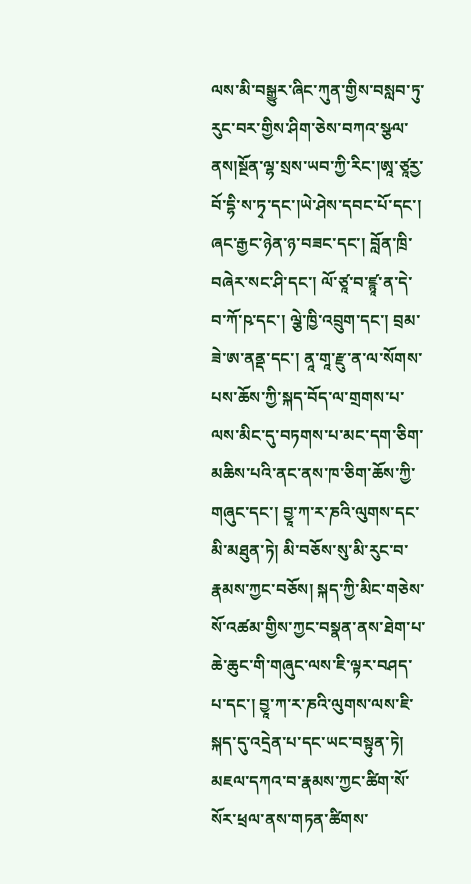ལས་མི་བསྒྱུར་ཞིང་ཀུན་གྱིས་བསླབ་ཏུ་རུང་བར་གྱིས་ཤིག་ཅེས་བཀའ་སྩལ་ནས།སྔོན་ལྷ་སྲས་ཡབ་ཀྱི་རིང་།ཨཱ་ཙཱརྱ་བོ་དྷི་ས་ཏྭ་དང་།ཡེ་ཤེས་དབང་པོ་དང་། ཞང་རྒྱང་ཉེན་ཉ་བཟང་དང་། བློན་ཁྲི་བཞེར་སང་ཤི་དང་། ལོ་ཙཱ་བ་ཛྙཱ་ན་དེ་བ་ཀོ་ཥ་དང་། ལྕེ་ཁྱི་འབྲུག་དང་། བྲམ་ཟེ་ཨ་ནནྡ་དང་། ནཱ་གཱ་རྫུ་ན་ལ་སོགས་པས་ཆོས་ཀྱི་སྐད་བོད་ལ་གྲགས་པ་ལས་མིང་དུ་བཏགས་པ་མང་དག་ཅིག་མཆིས་པའི་ནང་ནས་ཁ་ཅིག་ཆོས་ཀྱི་གཞུང་དང་། བྱཱ་ཀ་ར་ཎའི་ལུགས་དང་མི་མཐུན་ཏེ། མི་བཅོས་སུ་མི་རུང་བ་རྣམས་ཀྱང་བཅོས། སྐད་ཀྱི་མིང་གཅེས་སོ་འཚམ་གྱིས་ཀྱང་བསྣན་ནས་ཐེག་པ་ཆེ་ཆུང་གི་གཞུང་ལས་ཇི་ལྟར་བཤད་པ་དང་། བྱཱ་ཀ་ར་ཎའི་ལུགས་ལས་ཇི་སྐད་དུ་འདྲེན་པ་དང་ཡང་བསྟུན་ཏེ། མཇལ་དཀའ་བ་རྣམས་ཀྱང་ཚིག་སོ་སོར་ཕྲལ་ནས་གཏན་ཚིགས་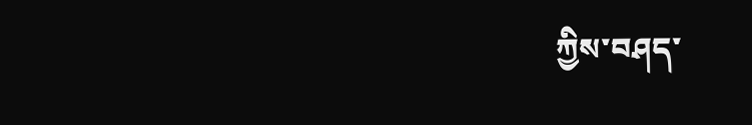ཀྱིས་བཤད་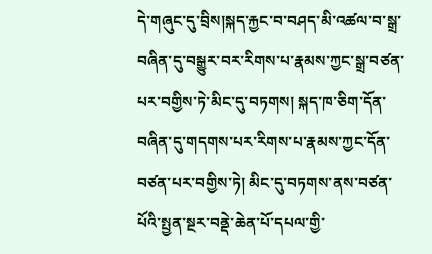དེ་གཞུང་དུ་བྲིས།སྐད་རྐྱང་བ་བཤད་མི་འཚལ་བ་སྒྲ་བཞིན་དུ་བསྒྱུར་བར་རིགས་པ་རྣམས་ཀྱང་སྒྲ་བཙན་པར་བགྱིས་ཏེ་མིང་དུ་བཏགས། སྐད་ཁ་ཅིག་དོན་བཞིན་དུ་གདགས་པར་རིགས་པ་རྣམས་ཀྱང་དོན་བཙན་པར་བགྱིས་ཏེ། མིང་དུ་བཏགས་ནས་བཙན་པོའི་སྤྱན་སྔར་བནྡེ་ཆེན་པོ་དཔལ་གྱི་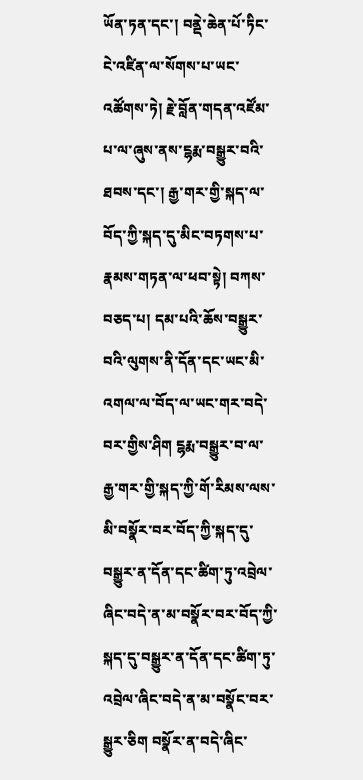ཡོན་ཏན་དང་། བནྡེ་ཆེན་པོ་ཏིང་ངེ་འཛིན་ལ་སོགས་པ་ཡང་འཚོགས་ཏེ། རྗེ་བློན་གདན་འཛོམ་པ་ལ་ཞུས་ནས་ངྷརྨ་བསྒྱུར་བའི་ཐབས་དང་། རྒྱ་གར་གྱི་སྐད་ལ་བོད་ཀྱི་སྐད་དུ་མིང་བཏགས་པ་རྣམས་གཏན་ལ་ཕབ་སྟེ། བཀས་བཅད་པ། དམ་པའི་ཆོས་བསྒྱུར་བའི་ལུགས་ནི་དོན་དང་ཡང་མི་འགལ་ལ་བོད་ལ་ཡང་གར་བདེ་བར་གྱིས་ཤིག ངྷརྨ་བསྒྱུར་བ་ལ་རྒྱ་གར་གྱི་སྐད་ཀྱི་གོ་རིམས་ལས་མི་བསྣོར་བར་བོད་ཀྱི་སྐད་དུ་བསྒྱུར་ན་དོན་དང་ཚིག་ཏུ་འབྲེལ་ཞིང་བདེ་ན་མ་བསྣོར་བར་བོད་ཀྱི་སྐད་དུ་བསྒྱུར་ན་དོན་དང་ཚིག་ཏུ་འབྲེལ་ཞིང་བདེ་ན་མ་བསྣོང་བར་སྒྱུར་ཅིག བསྣོར་ན་བདེ་ཞིང་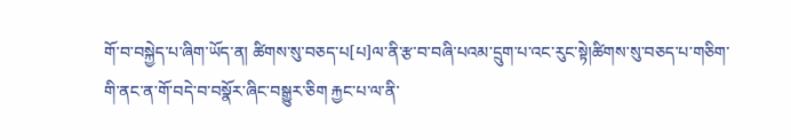གོ་བ་བསྐྱེད་པ་ཞིག་ཡོད་ན། ཚིགས་སུ་བཅད་པ[པ]ལ་ནི་རྩ་བ་བཞི་པའམ་དྲུག་པ་འང་རུང་སྟེ།ཚིགས་སུ་བཅད་པ་གཅིག་གི་ནང་ན་གོ་བདེ་བ་བསྣོར་ཞིང་བསྒྱུར་ཅིག རྐྱང་པ་ལ་ནི་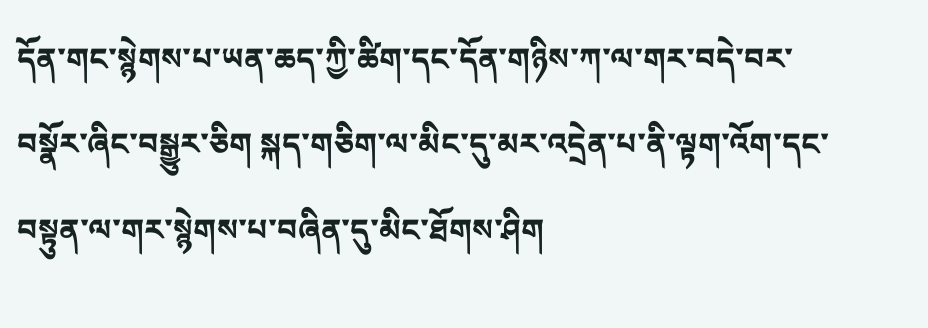དོན་གང་སྙེགས་པ་ཡན་ཆད་ཀྱི་ཚིག་དང་དོན་གཉིས་ཀ་ལ་གར་བདེ་བར་བསྣོར་ཞིང་བསྒྱུར་ཅིག སྐད་གཅིག་ལ་མིང་དུ་མར་འདྲེན་པ་ནི་ལྟག་འོག་དང་བསྟུན་ལ་གར་སྙེགས་པ་བཞིན་དུ་མིང་ཐོགས་ཤིག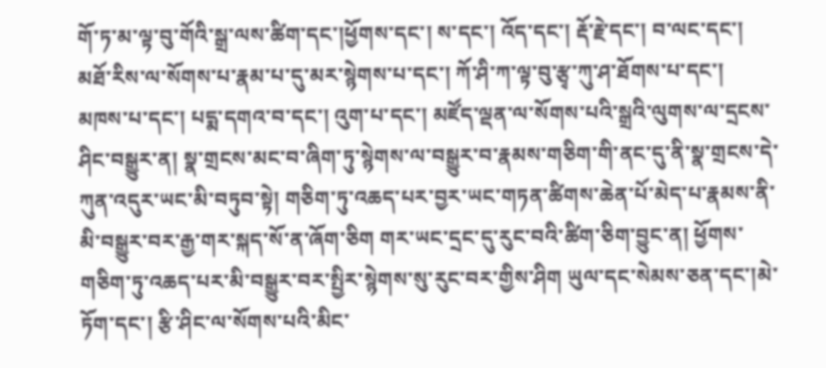གོ་ཏ་མ་ལྟ་བུ་གོའི་སྒྲ་ལས་ཚིག་དང་།ཕྱོགས་དང་། ས་དང་། འོད་དང་། རྡོ་རྗེ་དང་། བ་ལང་དང་། མཐོ་རིས་ལ་སོགས་པ་རྣམ་པ་དུ་མར་སྙེགས་པ་དང་། ཀོ་ཤི་ཀ་ལྟ་བུ་རྩྭ་ཀུ་ཤ་ཐོགས་པ་དང་། མཁས་པ་དང་། པདྨ་དགའ་བ་དང་། འུག་པ་དང་། མཛོད་ལྡན་ལ་སོགས་པའི་སྒྲའི་ལུགས་ལ་དྲངས་ཤིང་བསྒྱུར་ན། སྣ་གྲངས་མང་བ་ཞིག་ཏུ་སྙེགས་ལ་བསྒྱུར་བ་རྣམས་གཅིག་གི་ནང་དུ་ནི་སྣ་གྲངས་དེ་ཀུན་འདུར་ཡང་མི་བཏུབ་སྟེ། གཅིག་ཏུ་འཆད་པར་བྱར་ཡང་གཏན་ཚིགས་ཆེན་པོ་མེད་པ་རྣམས་ནི་མི་བསྒྱུར་བར་རྒྱ་གར་སྐད་སོ་ན་ཞོག་ཅིག གར་ཡང་དྲང་དུ་རུང་བའི་ཚིག་ཅིག་བྱུང་ན། ཕྱོགས་གཅིག་ཏུ་འཆད་པར་མི་བསྒྱུར་བར་སྤྱིར་སྙེགས་སུ་རུང་བར་གྱིས་ཤིག ཡུལ་དང་སེམས་ཅན་དང་།མེ་ཏོག་དང་། རྩི་ཤིང་ལ་སོགས་པའི་མིང་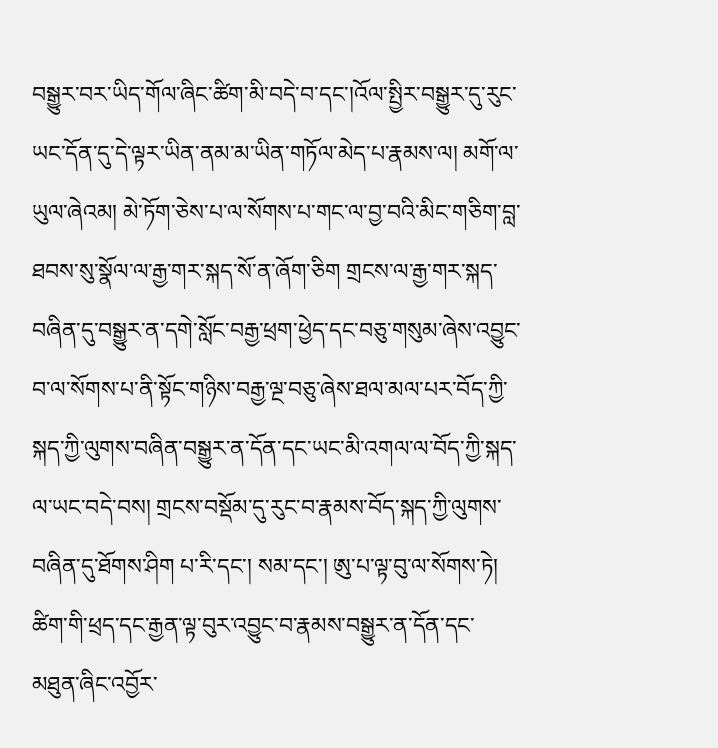བསྒྱུར་བར་ཡིད་གོལ་ཞིང་ཚིག་མི་བདེ་བ་དང་།འོལ་སྤྱིར་བསྒྱུར་དུ་རུང་ཡང་དོན་དུ་དེ་ལྟར་ཡིན་ནམ་མ་ཡིན་གཏོལ་མེད་པ་རྣམས་ལ། མགོ་ལ་ཡུལ་ཞེའམ། མེ་ཏོག་ཅེས་པ་ལ་སོགས་པ་གང་ལ་བྱ་བའི་མིང་གཅིག་བླ་ཐབས་སུ་སྣོལ་ལ་རྒྱ་གར་སྐད་སོ་ན་ཞོག་ཅིག གྲངས་ལ་རྒྱ་གར་སྐད་བཞིན་དུ་བསྒྱུར་ན་དགེ་སློང་བརྒྱ་ཕྲག་ཕྱེད་དང་བཅུ་གསུམ་ཞེས་འབྱུང་བ་ལ་སོགས་པ་ནི་སྟོང་གཉིས་བརྒྱ་ལྔ་བཅུ་ཞེས་ཐལ་མལ་པར་བོད་ཀྱི་སྐད་ཀྱི་ལུགས་བཞིན་བསྒྱུར་ན་དོན་དང་ཡང་མི་འགལ་ལ་བོད་ཀྱི་སྐད་ལ་ཡང་བདེ་བས། གྲངས་བསྡོམ་དུ་རུང་བ་རྣམས་བོད་སྐད་ཀྱི་ལུགས་བཞིན་དུ་ཐོགས་ཤིག པ་རི་དང་། སམ་དང་། ཨུ་པ་ལྟ་བུ་ལ་སོགས་ཏེ། ཚིག་གི་ཕྲད་དང་རྒྱན་ལྟ་བུར་འབྱུང་བ་རྣམས་བསྒྱུར་ན་དོན་དང་མཐུན་ཞིང་འབྱོར་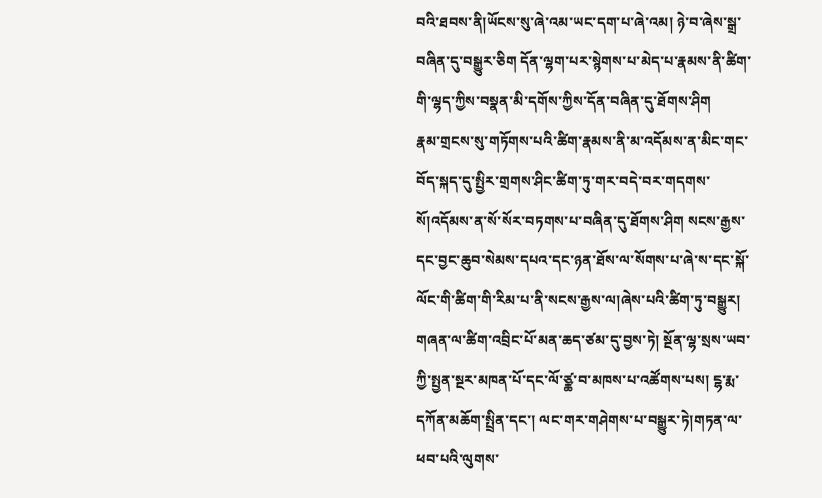བའི་ཐབས་ནི།ཡོངས་སུ་ཞེ་འམ་ཡང་དག་པ་ཞེ་འམ། ཉེ་བ་ཞེས་སྒྲ་བཞིན་དུ་བསྒྱུར་ཅིག དོན་ལྷག་པར་སྙེགས་པ་མེད་པ་རྣམས་ནི་ཚིག་གི་ལྷད་ཀྱིས་བསྣན་མི་དགོས་ཀྱིས་དོན་བཞིན་དུ་ཐོགས་ཤིག
རྣམ་གྲངས་སུ་གཏོགས་པའི་ཚིག་རྣམས་ནི་མ་འདོམས་ན་མིང་གང་བོད་སྐད་དུ་སྤྱིར་གྲགས་ཤིང་ཚིག་ཏུ་གར་བདེ་བར་གདགས་སོ།འདོམས་ན་སོ་སོར་བཏགས་པ་བཞིན་དུ་ཐོགས་ཤིག སངས་རྒྱས་དང་བྱང་ཆུབ་སེམས་དཔའ་དང་ཉན་ཐོས་ལ་སོགས་པ་ཞེ་ས་དང་སྐོ་ལོང་གི་ཚིག་གི་རིམ་པ་ནི་སངས་རྒྱས་ལ།ཞེས་པའི་ཚིག་ཏུ་བསྒྱུར། གཞན་ལ་ཚིག་འབྲིང་པོ་མན་ཆད་ཙམ་དུ་བྱས་ཏེ། སྔོན་ལྷ་སྲས་ཡབ་ཀྱི་སྤྱན་སྔར་མཁན་པོ་དང་ལོ་ཙྪ་བ་མཁས་པ་འཚོགས་པས། ངྷ་རྨ་དཀོན་མཆོག་སྤྲིན་དང་། ལང་གར་གཤེགས་པ་བསྒྱུར་ཏེ།གཏན་ལ་ཕབ་པའི་ལུགས་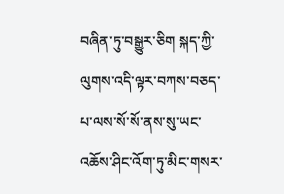བཞིན་ཏུ་བསྒྱུར་ཅིག སྐད་ཀྱི་ལུགས་འདི་ལྟར་བཀས་བཅད་པ་ལས་སོ་སོ་ནས་སུ་ཡང་འཆོས་ཤིང་འོག་ཏུ་མིང་གསར་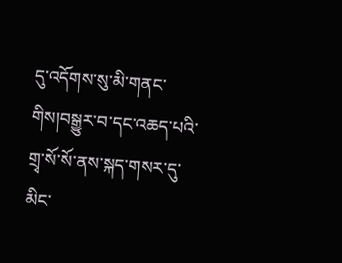དུ་འདོགས་སུ་མི་གནང་གིས།བསྒྱུར་བ་དང་འཆད་པའི་གྲྭ་སོ་སོ་ནས་སྐད་གསར་དུ་མིང་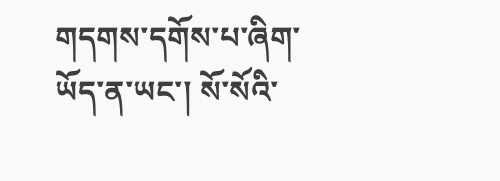གདགས་དགོས་པ་ཞིག་ཡོད་ན་ཡང་། སོ་སོའི་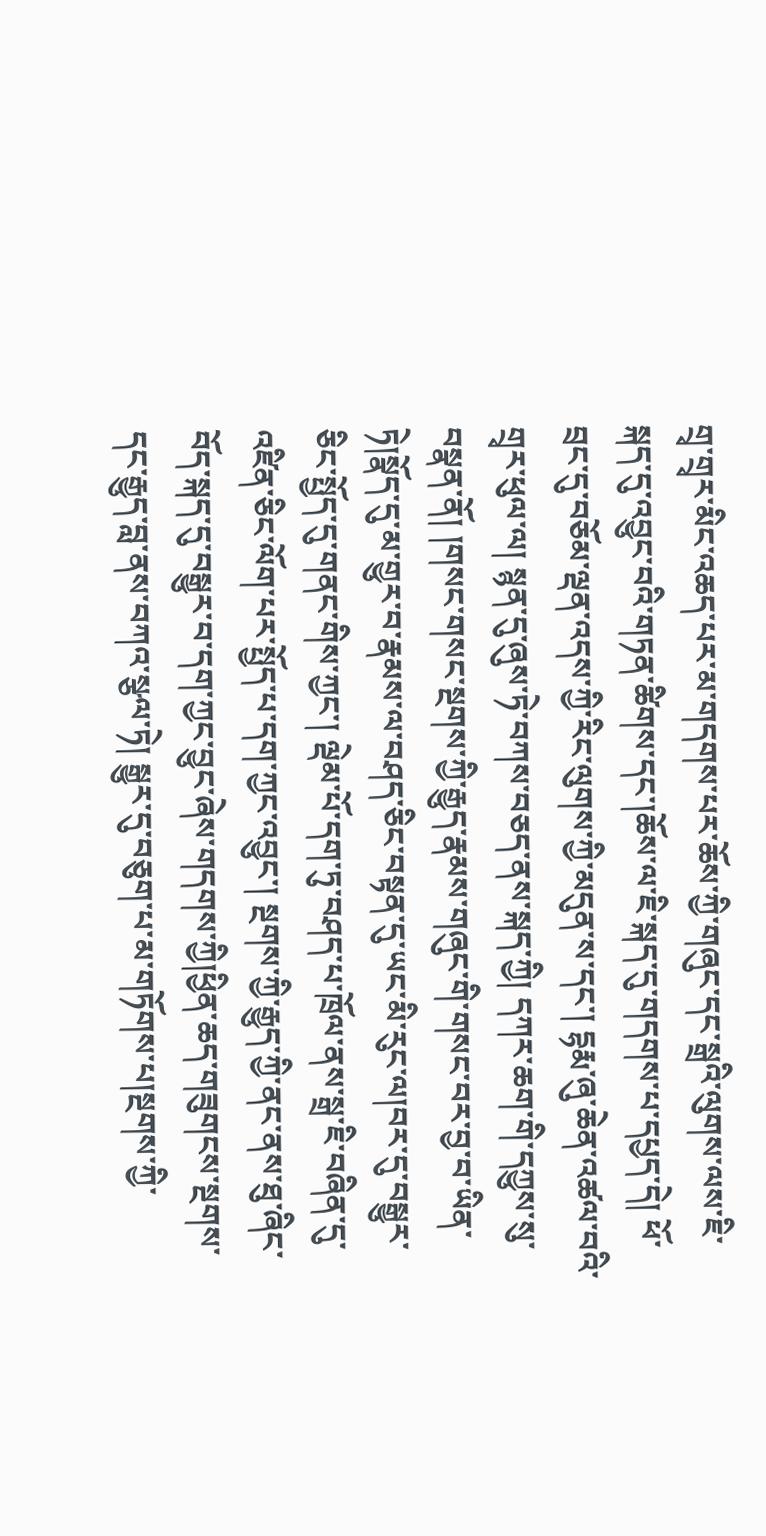གྲྭ་གྲྭར་མིང་འཆད་པར་མ་གདགས་པར་ཆོས་ཀྱི་གཞུང་དང་སྒྲའི་ལུགས་ལས་ཇི་སྐད་དུ་འབྱུང་བའི་གཏན་ཚིགས་དང་།ཆོས་ལ་ཇི་སྐད་དུ་གདགས་པ་དཔྱད་དེ། ཕོ་བྲང་དུ་བཅོམ་ལྡན་འདས་ཀྱི་རིང་ལུགས་ཀྱི་མདུན་ས་དང་། དྷརྨ་ཞུ་ཆེན་འཚལ་བའི་གྲྭར་ཕུལ་ལ། སྙན་དུ་ཞུས་ཏེ་བཀས་བཅད་ནས་སྐད་ཀྱི། དཀར་ཆག་གི་དཀྱུས་སུ་བསྣན་ནོ། །གསང་གསང་སྔགས་ཀྱི་རྒྱུད་རྣམས་གཞུང་གི་གསང་བར་བྱ་བ་ཡིན་ཏེ།སྣོད་དུ་མ་གྱུར་བ་རྣམས་ལ་བཤད་ཅིང་བསྟན་དུ་ཡང་མི་རུང་ལ།བར་དུ་བསྒྱུར་ཅིང་སྤྱོད་དུ་གནང་གིས་ཀྱང་། ལྡེམ་པོ་དག་ཏུ་བཤད་པ་ཁྲོལ་ནས་སྒྲ་ཇི་བཞིན་དུ་འཛིན་ཅིང་ལོག་པར་སྤྱོད་པ་དག་ཀྱང་འབྱུང་། སྔགས་ཀྱི་རྒྱུད་ཀྱི་ནང་ནས་ཐུ་ཞིང་བོད་སྐད་དུ་བསྒྱུར་བ་དག་ཀྱང་བྱུང་ཞེས་གདགས་ཀྱི།ཕྱིན་ཆད་གཟུགངས་སྔགས་དང་རྒྱུད་བླ་ནས་བཀའ་སྩལ་ཏེ། སྒྱུར་དུ་བཅུག་པ་མ་གཏོགས་པ།སྔགས་ཀྱི་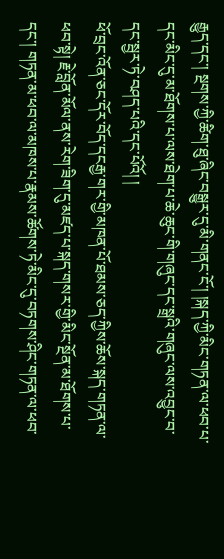རྒྱུད་དང་། སྔགས་ཀྱི་ཚིག་ཐུ་ཞིང་བསྒྱུར་དུ་མི་གནང་ངོ་། །སྐད་ཀྱི་མིང་གཏན་ལ་ཕབ་པ་དང་མིང་དུ་མ་ཐོགས་པ་ལས་ཐེག་པ་ཆེ་ཆུང་གི་གཞུང་དང་སྒྲའི་གཞུང་ལས་འབྱུང་བ་དང་སྦྱར་ཏེ་བཤད་པའི་དང་པོའོ། །
ཕོ་བྲང་འོན་ཅང་དོར་བོད་དངརྒྱ་གར་གྱི་མཁན་པོ་ཐམས་ཅད་ཀྱིས་ཆོས་སྐད་གཏན་ལ་ཕབ་སྟེ། རྗེ་བློན་མོལ་ནས་རེག་ཟིག་དུ་མཛད་པ་སྐད་གསར་གྱི་མིང་སྔོན་མ་ཐོགས་པ་དང་། གཏན་མ་ཕབ་ལ་མཁས་པ་རྣམས་ཚོགས་ཏེ་མིང་དུ་བཏགས་ཤིང་གཏན་ལ་ཕབ་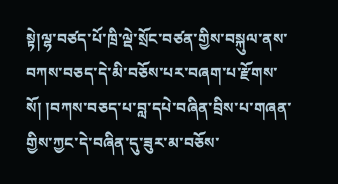སྟེ།ལྷ་བཙད་པོ་ཁྲི་ལྡེ་སྲོང་བཙན་གྱིས་བསྐུལ་ནས་བཀས་བཅད་དེ་མི་བཅོས་པར་བཞག་པ་རྫོགས་སོ། །བཀས་བཅད་པ་བླ་དཔེ་བཞིན་བྲིས་པ་གཞན་གྱིས་ཀྱང་དེ་བཞིན་དུ་ཟུར་མ་བཅོས་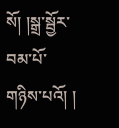སོ། །སྒྲ་སྦྱོར་བམ་པོ་གཉིས་པའོ། །